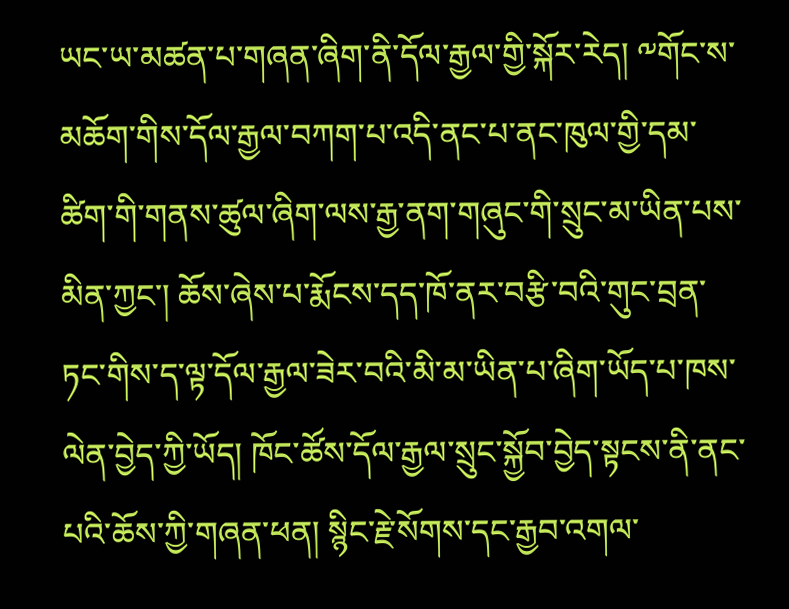ཡང་ཡ་མཚན་པ་གཞན་ཞིག་ནི་དོལ་རྒྱལ་གྱི་སྐོར་རེད། ༸གོང་ས་མཆོག་གིས་དོལ་རྒྱལ་བཀག་པ་འདི་ནང་པ་ནང་ཁུལ་གྱི་དམ་ཚིག་གི་གནས་ཚུལ་ཞིག་ལས་རྒྱ་ནག་གཞུང་གི་སྲུང་མ་ཡིན་པས་མིན་ཀྱང་། ཆོས་ཞེས་པ་རྨོངས་དད་ཁོ་ནར་བརྩི་བའི་གུང་བྲན་ཏང་གིས་ད་ལྟ་དོལ་རྒྱལ་ཟེར་བའི་མི་མ་ཡིན་པ་ཞིག་ཡོད་པ་ཁས་ལེན་བྱེད་ཀྱི་ཡོད། ཁོང་ཚོས་དོལ་རྒྱལ་སྲུང་སྐྱོབ་བྱེད་སྟངས་ནི་ནང་པའི་ཆོས་ཀྱི་གཞན་ཕན། སྙིང་རྗེ་སོགས་དང་རྒྱབ་འགལ་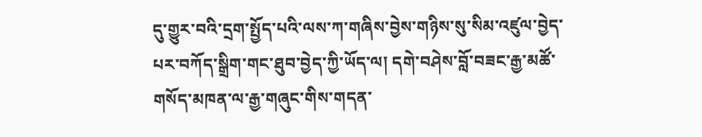དུ་གྱུར་བའི་དྲག་སྤྱོད་པའི་ལས་ཀ་གཞིས་བྱེས་གཉིས་སུ་སིམ་འཛུལ་བྱེད་པར་བཀོད་སྒྲིག་གང་ཐུབ་བྱེད་ཀྱི་ཡོད་ལ། དགེ་བཤེས་བློ་བཟང་རྒྱ་མཚོ་གསོད་མཁན་ལ་རྒྱ་གཞུང་གིས་གདན་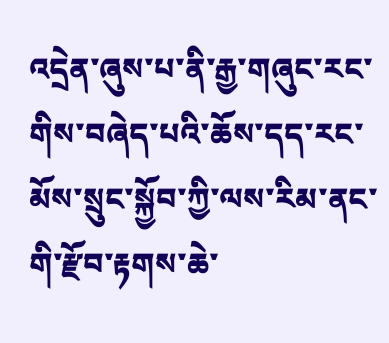འདྲེན་ཞུས་པ་ནི་རྒྱ་གཞུང་རང་གིས་བཞེད་པའི་ཆོས་དད་རང་མོས་སྲུང་སྐྱོབ་ཀྱི་ལས་རིམ་ནང་གི་རྫོབ་རྟགས་ཆེ་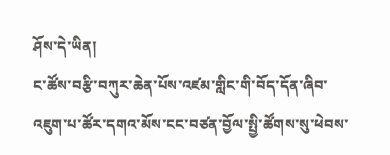ཤོས་དེ་ཡིན།
ང་ཚོས་བརྩི་བཀུར་ཆེན་པོས་འཛམ་གླིང་གི་བོད་དོན་ཞིབ་འཇུག་པ་ཚོར་དགའ་མོས་ངང་བཙན་བྱོལ་སྤྱི་ཚོགས་སུ་ཕེབས་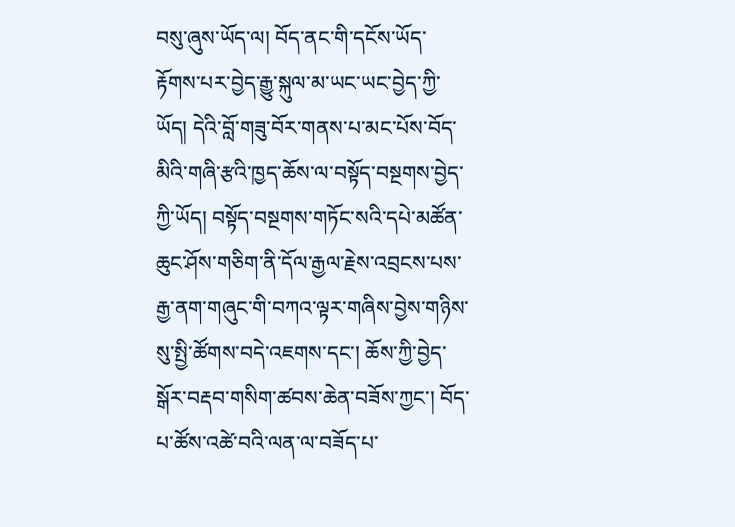བསུ་ཞུས་ཡོད་ལ། བོད་ནང་གི་དངོས་ཡོད་རྟོགས་པར་བྱེད་རྒྱུ་སྐུལ་མ་ཡང་ཡང་བྱེད་ཀྱི་ཡོད། དེའི་བློ་གཟུ་བོར་གནས་པ་མང་པོས་བོད་མིའི་གཞི་རྩའི་ཁྱད་ཆོས་ལ་བསྟོད་བསྔགས་བྱེད་ཀྱི་ཡོད། བསྟོད་བསྔགས་གཏོང་སའི་དཔེ་མཚོན་ཆུང་ཤོས་གཅིག་ནི་དོལ་རྒྱལ་རྗེས་འབྲངས་པས་རྒྱ་ནག་གཞུང་གི་བཀའ་ལྟར་གཞིས་བྱེས་གཉིས་སུ་སྤྱི་ཚོགས་བདེ་འཇགས་དང་། ཆོས་ཀྱི་བྱེད་སྒོར་བརྡབ་གསིག་ཚབས་ཆེན་བཟོས་ཀྱང་། བོད་པ་ཚོས་འཚེ་བའི་ལན་ལ་བཟོད་པ་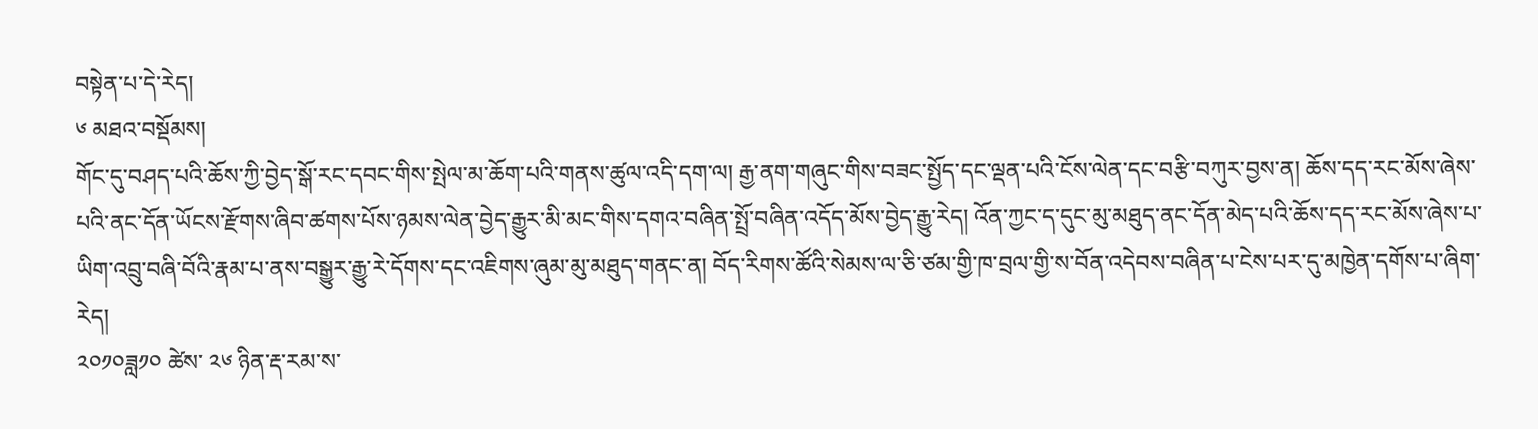བསྟེན་པ་དེ་རེད།
༦ མཐའ་བསྡོམས།
གོང་དུ་བཤད་པའི་ཆོས་ཀྱི་བྱེད་སྒོ་རང་དབང་གིས་སྤེལ་མ་ཆོག་པའི་གནས་ཚུལ་འདི་དག་ལ། རྒྱ་ནག་གཞུང་གིས་བཟང་སྤྱོད་དང་ལྡན་པའི་ངོས་ལེན་དང་བརྩི་བཀུར་བྱས་ན། ཆོས་དད་རང་མོས་ཞེས་པའི་ནང་དོན་ཡོངས་རྫོགས་ཞིབ་ཚགས་པོས་ཉམས་ལེན་བྱེད་རྒྱུར་མི་མང་གིས་དགའ་བཞིན་སྤྲོ་བཞིན་འདོད་མོས་བྱེད་རྒྱུ་རེད། འོན་ཀྱང་ད་དུང་མུ་མཐུད་ནང་དོན་མེད་པའི་ཆོས་དད་རང་མོས་ཞེས་པ་ཡིག་འབྲུ་བཞི་བོའི་རྣམ་པ་ནས་བསྒྱུར་རྒྱུ་རེ་དོགས་དང་འཇིགས་ཞུམ་མུ་མཐུད་གནང་ན། བོད་རིགས་ཚོའི་སེམས་ལ་ཅི་ཙམ་གྱི་ཁ་བྲལ་གྱི་ས་བོན་འདེབས་བཞིན་པ་ངེས་པར་དུ་མཁྱེན་དགོས་པ་ཞིག་རེད།
༢༠༡༠ཟླ༡༠ ཚེས་ ༢༦ ཉིན་རྡ་རམ་ས་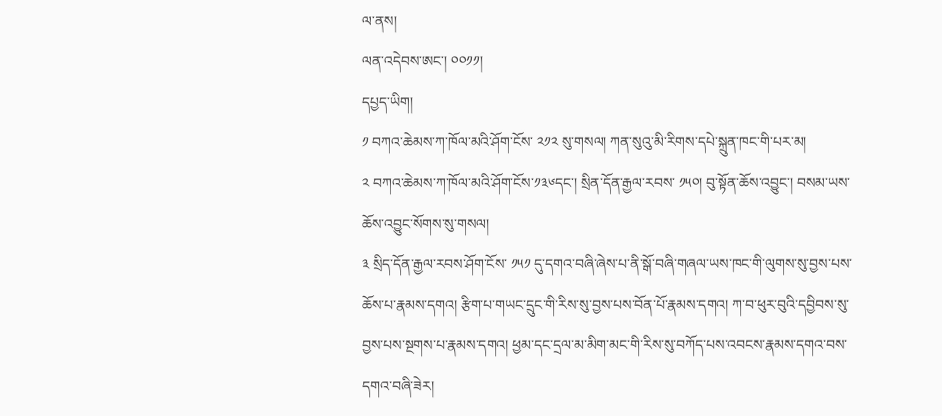ལ་ནས།
ལན་འདེབས་ཨང་། ༠༠༡༡།
དཔྱད་ཡིག།
༡ བཀའ་ཆེམས་ཀ་ཁོལ་མའི་ཤོག་ངོས་ ༢༡༢ སུ་གསལ། ཀན་སུའུ་མི་རིགས་དཔེ་སྐྲུན་ཁང་གི་པར་མ།
༢ བཀའ་ཆེམས་ཀ་ཁོལ་མའི་ཤོག་ངོས་༡༣༦དང་། སྲིན་དོན་རྒྱལ་རབས་ ༡༥༠། བུ་སྟོན་ཆོས་འབྱུང་། བསམ་ཡས་ཆོས་འབྱུང་སོགས་སུ་གསལ།
༣ སྲིད་དོན་རྒྱལ་རབས་ཤོག་ངོས་ ༡༥༡ དུ་དགའ་བཞི་ཞེས་པ་ནི་སྒོ་བཞི་གཞལ་ཡས་ཁང་གི་ལུགས་སུ་བྱས་པས་ཆོས་པ་རྣམས་དགའ། རྩིག་པ་གཡང་དྲུང་གི་རིས་སུ་བྱས་པས་བོན་པོ་རྣམས་དགའ། ཀ་བ་ཕུར་བུའི་དབྱིབས་སུ་བྱས་པས་སྔགས་པ་རྣམས་དགའ། ཕྱམ་དང་དྲལ་མ་མིག་མང་གི་རིས་སུ་བཀོད་པས་འབངས་རྣམས་དགའ་བས་དགའ་བཞི་ཟེར།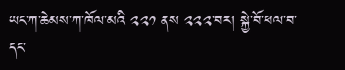ཡང་ཀ་ཆེམས་ཀ་ཁོལ་མའི ༢༢༡ ནས ༢༢༢་བར། སྐྱེ་བོ་ཕལ་བ་དང་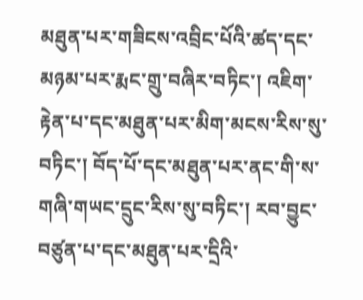མཐུན་པར་གཟིངས་འབྲིང་པོའི་ཚད་དང་མཉམ་པར་རྨང་གྲུ་བཞིར་བཏིང་། འཇིག་རྟེན་པ་དང་མཐུན་པར་མིག་མངས་རིས་སུ་བཏིང་། བོད་པོ་དང་མཐུན་པར་ནང་གི་ས་གཞི་གཡང་དྲུང་རིས་སུ་བཏིང་། རབ་བྱུང་བཙུན་པ་དང་མཐུན་པར་དྲིའི་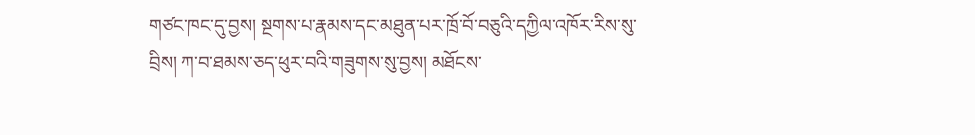གཙང་ཁང་དུ་བྱས། སྔགས་པ་རྣམས་དང་མཐུན་པར་ཁྲོ་བོ་བཅུའི་དཀྱིལ་འཁོར་རིས་སུ་བྲིས། ཀ་བ་ཐམས་ཅད་ཕུར་བའི་གཟུགས་སུ་བྱས། མཐོངས་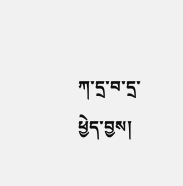ཀ་དྲ་བ་དྲ་ཕྱེད་བྱས།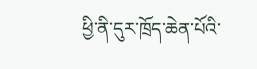ཕྱི་ནི་དུར་ཁྲོད་ཆེན་པོའི་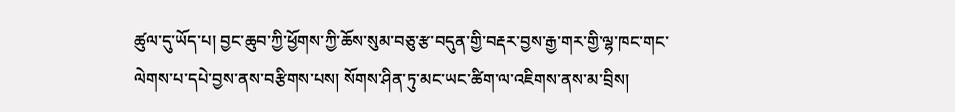ཚུལ་དུ་ཡོད་པ། བྱང་ཆུབ་ཀྱི་ཕྱོགས་ཀྱི་ཆོས་སུམ་བཅུ་རྩ་བདུན་གྱི་བརྡར་བྱས་རྒྱ་གར་གྱི་ལྷ་ཁང་གང་ལེགས་པ་དཔེ་བྱས་ནས་བརྩིགས་པས། སོགས་ཤིན་ཏུ་མང་ཡང་ཚིག་ལ་འཇིགས་ནས་མ་བྲིས།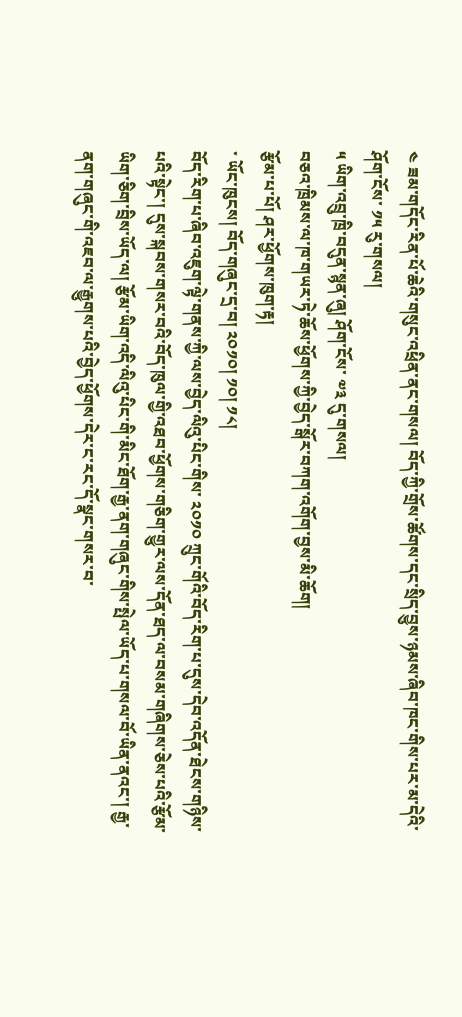༤ ཟམ་གདོང་རིན་པོ་ཆེའི་གསུང་འཕྲིན་ནང་གསལ། བོད་ཀྱི་གྲོས་ཚོགས་དང་སྲིད་བྱུས་ཉམས་ཞིབ་ཁང་གིས་པར་མ་དེའི་ཤོག་ངོས་ ༡༥ རུ་གསལ།
༥ ཡིག་འབྲུ་ཁྲི་བདུན་སྙན་ཞུ། ཤོག་ངོས་ ༧༣ དུ་གསལ།
བཅའ་ཁྲིམས་ལ་ཁ་གཡར་ཏེ་ཆོས་ཕྱོགས་ཀྱི་བྱེད་སྒོར་བཀག་འགོག་བྱས་མི་ཆོག།
རྩོམ་པ་པོ། ཤར་ཕྱོགས་ཁུག་རྟ།
་ ཡོང་ཁུངས། བོད་གཞུང་དྲ་བ། ༢༠༡༠། ༡༠། ༡༨།
བོད་རིག་པ་ཞིབ་འཇུག་ལྟེ་གནས་ཀྱི་ལས་བྱེད་ལིའུ་པིང་གིས་ ༢༠༡༠ ཀྲུང་གོའི་བོད་རིག་པ་དུས་དེབ་འདོན་ཐེངས་གཉིས་པའི་སྟེང་། དུས་སྐབས་གསར་བའི་བོད་ཁུལ་གྱི་འཐབ་ཕྱོགས་གཅིག་གྱུར་ལས་དོན་ཐད་ལ་བསམ་གཞིགས་ཅེས་པའི་རྩོམ་ཡིག་ཅིག་བྲིས་ཡོད་ལ། རྩོམ་ཡིག་འདི་ལིའུ་པིང་གི་མིང་ཐོག་རྒྱ་ནག་གཞུང་གིས་སྤེལ་ཡོད་པ་གསལ་བོ་ཡིན་ནའང་། རྒྱ་ནག་གཞུང་གི་འཇབ་ལ་རྒྱུགས་པའི་བྱེད་ཕྱོགས་དེར་ང་རང་དོ་སྣང་གསར་བ་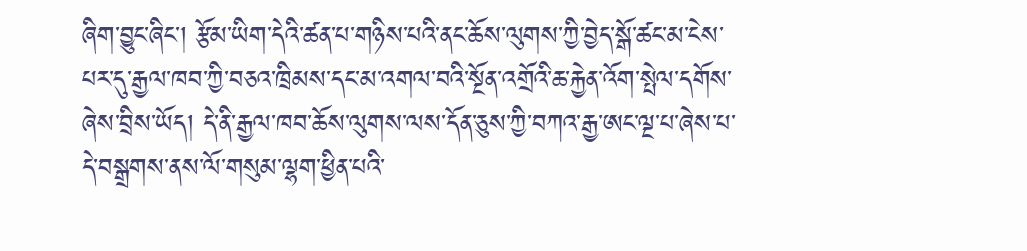ཞིག་བྱུང་ཞིང་། རྩོམ་ཡིག་དེའི་ཚན་པ་གཉིས་པའི་ནང་ཆོས་ལུགས་ཀྱི་བྱེད་སྒོ་ཚང་མ་ངེས་པར་དུ་རྒྱལ་ཁབ་ཀྱི་བཅའ་ཁྲིམས་དང་མ་འགལ་བའི་སྔོན་འགྲོའི་ཆ་རྐྱེན་འོག་སྤེལ་དགོས་ཞེས་བྲིས་ཡོད། དེ་ནི་རྒྱལ་ཁབ་ཆོས་ལུགས་ལས་དོན་ཅུས་ཀྱི་བཀའ་རྒྱ་ཨང་ལྔ་པ་ཞེས་པ་དེ་བསྒྲགས་ནས་ལོ་གསུམ་ལྷག་ཕྱིན་པའི་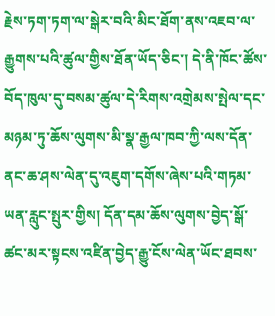རྗེས་ཏག་ཏག་ལ་སྒེར་བའི་མིང་ཐོག་ནས་འཇབ་ལ་རྒྱུགས་པའི་ཚུལ་གྱིས་ཐོན་ཡོད་ཅིང་། དེ་ནི་ཁོང་ཚོས་བོད་ཁུལ་དུ་བསམ་ཚུལ་དེ་རིགས་འགྲེམས་སྤེལ་དང་མཉམ་ཏུ་ཆོས་ལུགས་མི་སྣ་རྒྱལ་ཁབ་ཀྱི་ལས་དོན་ནང་ཆ་ཤས་ལེན་དུ་འཇུག་དགོས་ཞེས་པའི་གཏམ་ཡན་རླུང་སྤུར་གྱིས། དོན་དམ་ཆོས་ལུགས་བྱེད་སྒོ་ཚང་མར་སྟངས་འཛིན་བྱེད་རྒྱུ་ངོས་ལེན་ཡོང་ཐབས་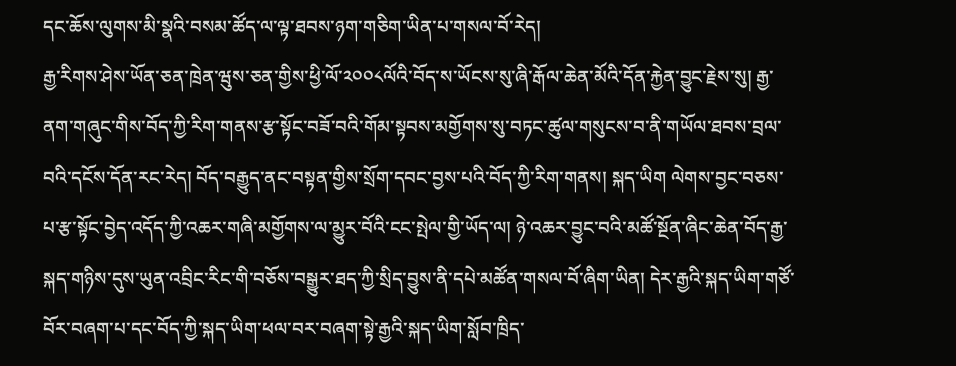དང་ཆོས་ལུགས་མི་སྣའི་བསམ་ཚོད་ལ་ལྟ་ཐབས་ཉག་གཅིག་ཡིན་པ་གསལ་བོ་རེད།
རྒྱ་རིགས་ཤེས་ཡོན་ཅན་ཁྲེན་ཝུས་ཅན་གྱིས་ཕྱི་ལོ་༢༠༠༨ལོའི་བོད་ས་ཡོངས་སུ་ཞི་རྒོལ་ཆེན་མོའི་དོན་རྐྱེན་བྱུང་རྗེས་སུ། རྒྱ་ནག་གཞུང་གིས་བོད་ཀྱི་རིག་གནས་རྩ་སྟོང་བཟོ་བའི་གོམ་སྟབས་མགྱོགས་སུ་བཏང་ཚུལ་གསུངས་བ་ནི་གཡོལ་ཐབས་བྲལ་བའི་དངོས་དོན་རང་རེད། བོད་བརྒྱུད་ནང་བསྟན་གྱིས་སྲོག་དབང་བྱས་པའི་བོད་ཀྱི་རིག་གནས། སྐད་ཡིག ལེགས་བྱང་བཅས་པ་རྩ་སྟོང་བྱེད་འདོད་ཀྱི་འཆར་གཞི་མགྱོགས་ལ་མྱུར་བོའི་ངང་སྤེལ་གྱི་ཡོད་ལ། ཉེ་འཆར་བྱུང་བའི་མཚོ་སྔོན་ཞིང་ཆེན་བོད་རྒྱ་སྐད་གཉིས་དུས་ཡུན་འབྲིང་རིང་གི་བཅོས་བསྒྱུར་ཐད་ཀྱི་སྲིད་བྱུས་ནི་དཔེ་མཚོན་གསལ་བོ་ཞིག་ཡིན། དེར་རྒྱའི་སྐད་ཡིག་གཙོ་བོར་བཞག་པ་དང་བོད་ཀྱི་སྐད་ཡིག་ཕལ་བར་བཞག་སྟེ་རྒྱའི་སྐད་ཡིག་སློབ་ཁྲིད་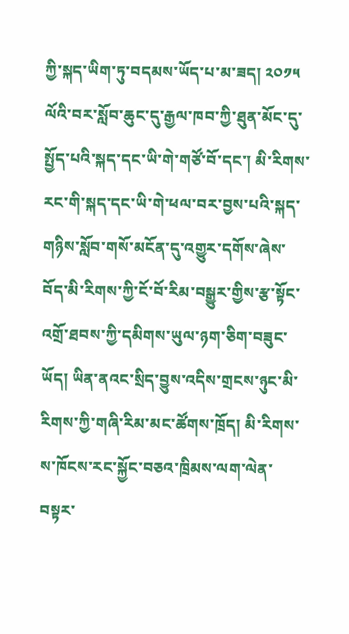ཀྱི་སྐད་ཡིག་ཏུ་བདམས་ཡོད་པ་མ་ཟད། ༢༠༡༥ ལོའི་བར་སློབ་ཆུང་དུ་རྒྱལ་ཁབ་ཀྱི་ཐུན་མོང་དུ་སྤྱོད་པའི་སྐད་དང་ཡི་གེ་གཙོ་བོ་དང་། མི་རིགས་རང་གི་སྐད་དང་ཡི་གེ་ཕལ་བར་བྱས་པའི་སྐད་གཉིས་སློབ་གསོ་མངོན་དུ་འགྱུར་དགོས་ཞེས་བོད་མི་རིགས་ཀྱི་ངོ་བོ་རིམ་བསྒྱུར་གྱིས་རྩ་སྟོང་འགྲོ་ཐབས་ཀྱི་དམིགས་ཡུལ་ཉག་ཅིག་བཟུང་ཡོད། ཡིན་ནའང་སྲིད་བྱུས་འདིས་གྲངས་ཉུང་མི་རིགས་ཀྱི་གཞི་རིམ་མང་ཚོགས་ཁྲོད། མི་རིགས་ས་ཁོངས་རང་སྐྱོང་བཅའ་ཁྲིམས་ལག་ལེན་བསྟར་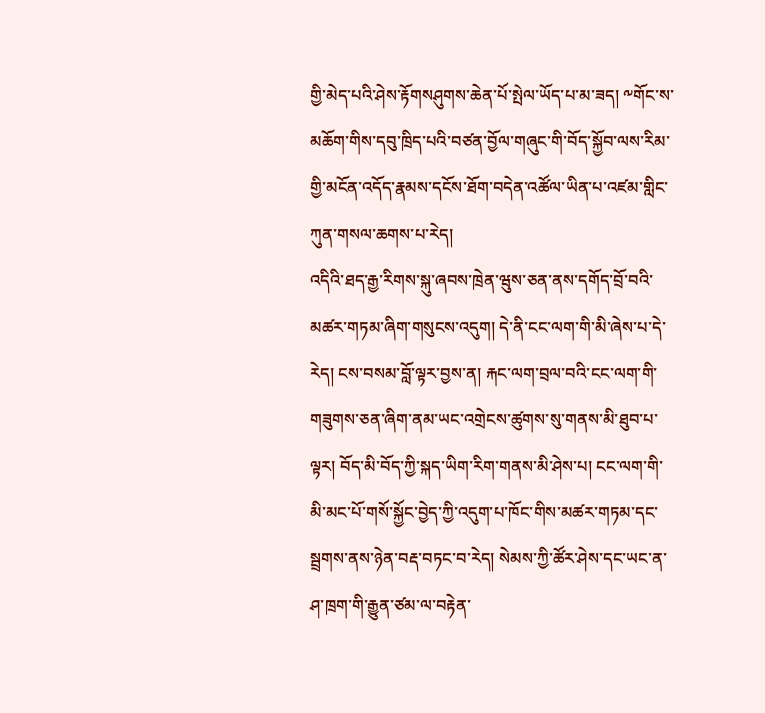གྱི་མེད་པའི་ཤེས་རྟོགསཤུགས་ཆེན་པོ་སྤེལ་ཡོད་པ་མ་ཟད། ༸གོང་ས་མཆོག་གིས་དབུ་ཁྲིད་པའི་བཙན་བྱོལ་གཞུང་གི་བོད་སྐྱོབ་ལས་རིམ་གྱི་མངོན་འདོད་རྣམས་དངོས་ཐོག་བདེན་འཚོལ་ཡིན་པ་འཛམ་གླིང་ཀུན་གསལ་ཆགས་པ་རེད།
འདིའི་ཐད་རྒྱ་རིགས་སྐུ་ཞབས་ཁྲེན་ཝུས་ཅན་ནས་དགོད་བྲོ་བའི་མཚར་གཏམ་ཞིག་གསུངས་འདུག། དེ་ནི་ངང་ལག་གི་མི་ཞེས་པ་དེ་རེད། ངས་བསམ་བློ་ལྟར་བྱས་ན། རྐང་ལག་བྲལ་བའི་ངང་ལག་གི་གཟུགས་ཅན་ཞིག་ནམ་ཡང་འགྲེངས་ཚུགས་སུ་གནས་མི་ཐུབ་པ་ལྟར། བོད་མི་བོད་ཀྱི་སྐད་ཡིག་རིག་གནས་མི་ཤེས་པ། ངང་ལག་གི་མི་མང་པོ་གསོ་སྐྱོང་བྱེད་ཀྱི་འདུག་པ་ཁོང་གིས་མཚར་གཏམ་དང་སྦྲགས་ནས་ཉེན་བརྡ་བཏང་བ་རེད། སེམས་ཀྱི་ཚོར་ཤེས་དང་ཡང་ན་ཤ་ཁྲག་གི་རྒྱུན་ཙམ་ལ་བརྟེན་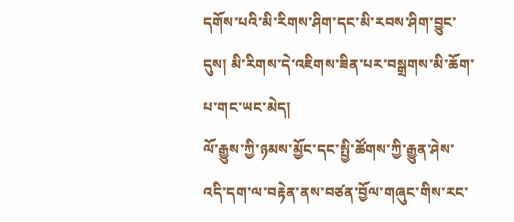དགོས་པའི་མི་རིགས་ཤིག་དང་མི་རབས་ཤིག་བྱུང་དུས། མི་རིགས་དེ་འཇིགས་ཟིན་པར་བསྒྲགས་མི་ཆོག་པ་གང་ཡང་མེད།
ལོ་རྒྱུས་ཀྱི་ཉམས་མྱོང་དང་སྤྱི་ཚོགས་ཀྱི་རྒྱུན་ཤེས་འདི་དག་ལ་བརྟེན་ནས་བཙན་བྱོལ་གཞུང་གིས་རང་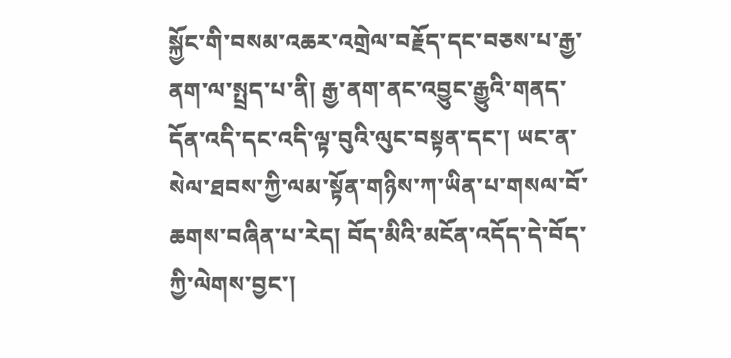སྐྱོང་གི་བསམ་འཆར་འགྲེལ་བརྗོད་དང་བཅས་པ་རྒྱ་ནག་ལ་སྤྲད་པ་ནི། རྒྱ་ནག་ནང་འབྱུང་རྒྱུའི་གནད་དོན་འདི་དང་འདི་ལྟ་བུའི་ལུང་བསྟན་དང་། ཡང་ན་སེལ་ཐབས་ཀྱི་ལམ་སྟོན་གཉིས་ཀ་ཡིན་པ་གསལ་བོ་ཆགས་བཞིན་པ་རེད། བོད་མིའི་མངོན་འདོད་དེ་བོད་ཀྱི་ལེགས་བྱང་།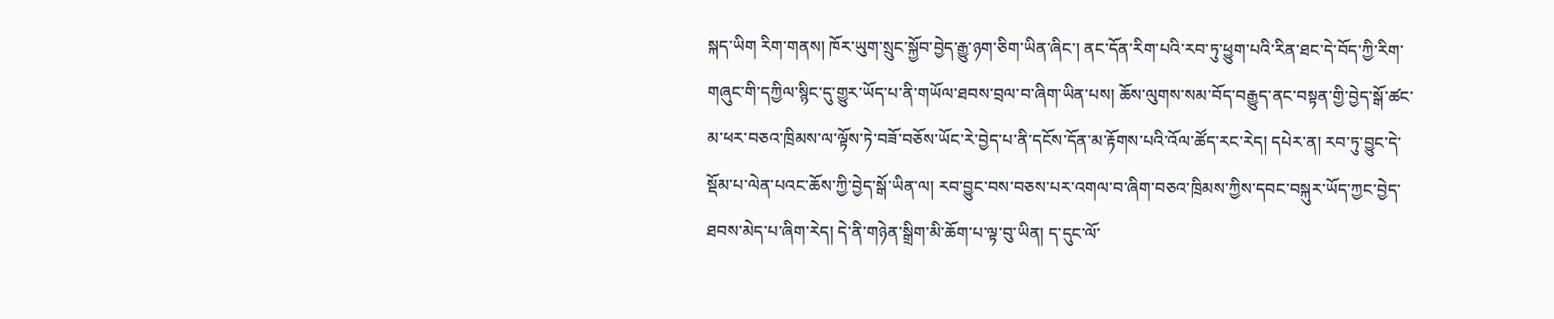སྐད་ཡིག རིག་གནས། ཁོར་ཡུག་སྲུང་སྐྱོབ་བྱེད་རྒྱུ་ཉག་ཅིག་ཡིན་ཞིང་། ནང་དོན་རིག་པའི་རབ་ཏུ་ཕྱུག་པའི་རིན་ཐང་དེ་བོད་ཀྱི་རིག་གཞུང་གི་དཀྱིལ་སྙིང་དུ་གྱུར་ཡོད་པ་ནི་གཡོལ་ཐབས་བྲལ་བ་ཞིག་ཡིན་པས། ཆོས་ལུགས་སམ་བོད་བརྒྱུད་ནང་བསྟན་གྱི་བྱེད་སྒོ་ཚང་མ་ཕར་བཅའ་ཁྲིམས་ལ་ལྟོས་ཏེ་བཟོ་བཅོས་ཡོང་རེ་བྱེད་པ་ནི་དངོས་དོན་མ་རྟོགས་པའི་འོལ་ཚོད་རང་རེད། དཔེར་ན། རབ་ཏུ་བྱུང་དེ་སྡོམ་པ་ལེན་པའང་ཆོས་ཀྱི་བྱེད་སྒོ་ཡིན་ལ། རབ་བྱུང་བས་བཅས་པར་འགལ་བ་ཞིག་བཅའ་ཁྲིམས་ཀྱིས་དབང་བསྐུར་ཡོད་ཀྱང་བྱེད་ཐབས་མེད་པ་ཞིག་རེད། དེ་ནི་གཉེན་སྒྲིག་མི་ཆོག་པ་ལྟ་བུ་ཡིན། ད་དུང་ལོ་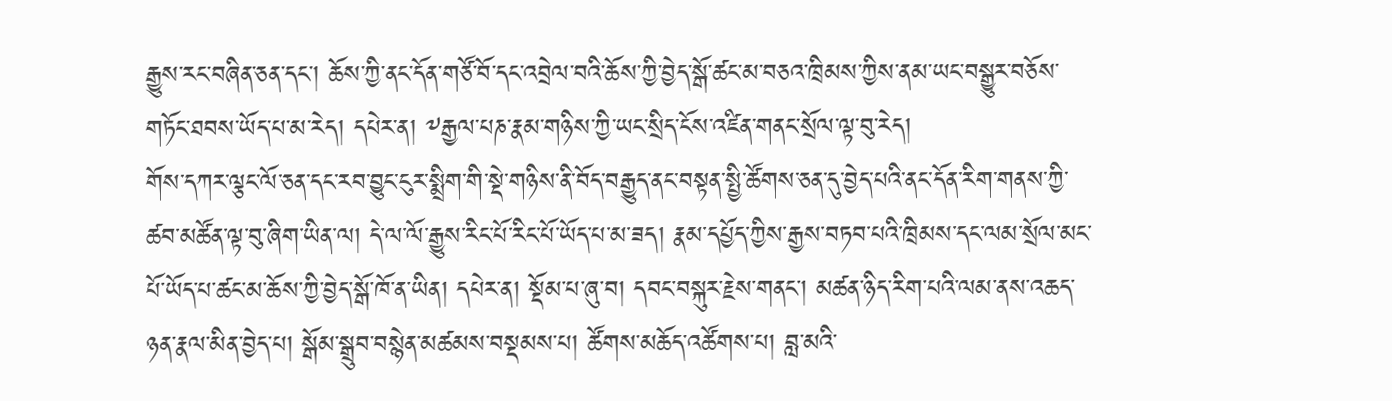རྒྱུས་རང་བཞིན་ཅན་དང་། ཆོས་ཀྱི་ནང་དོན་གཙོ་བོ་དང་འབྲེལ་བའི་ཆོས་ཀྱི་བྱེད་སྒོ་ཚང་མ་བཅའ་ཁྲིམས་ཀྱིས་ནམ་ཡང་བསྒྱུར་བཅོས་གཏོང་ཐབས་ཡོད་པ་མ་རེད། དཔེར་ན། ༸རྒྱལ་པཎ་རྣམ་གཉིས་ཀྱི་ཡང་སྲིད་ངོས་འཛིན་གནང་སྲོལ་ལྟ་བུ་རེད།
གོས་དཀར་ལྕང་ལོ་ཅན་དང་རབ་བྱུང་ངུར་སྨྲིག་གི་སྡེ་གཉིས་ནི་བོད་བརྒྱུད་ནང་བསྟན་སྤྱི་ཚོགས་ཅན་དུ་བྱེད་པའི་ནང་དོན་རིག་གནས་ཀྱི་ཚབ་མཚོན་ལྟ་བུ་ཞིག་ཡིན་ལ། དེ་ལ་ལོ་རྒྱུས་རིང་པོ་རིང་པོ་ཡོད་པ་མ་ཟད། རྣམ་དཔྱོད་ཀྱིས་རྒྱས་བཏབ་པའི་ཁྲིམས་དང་ལམ་སྲོལ་མང་པོ་ཡོད་པ་ཚང་མ་ཆོས་ཀྱི་བྱེད་སྒོ་ཁོ་ན་ཡིན། དཔེར་ན། སྡོམ་པ་ཞུ་བ། དབང་བསྐུར་རྗེས་གནང་། མཚན་ཉིད་རིག་པའི་ལམ་ནས་འཆད་ཉན་རྣལ་མིན་བྱེད་པ། སྒོམ་སྒྲུབ་བསྙེན་མཚམས་བསྡམས་པ། ཚོགས་མཆོད་འཚོགས་པ། བླ་མའི་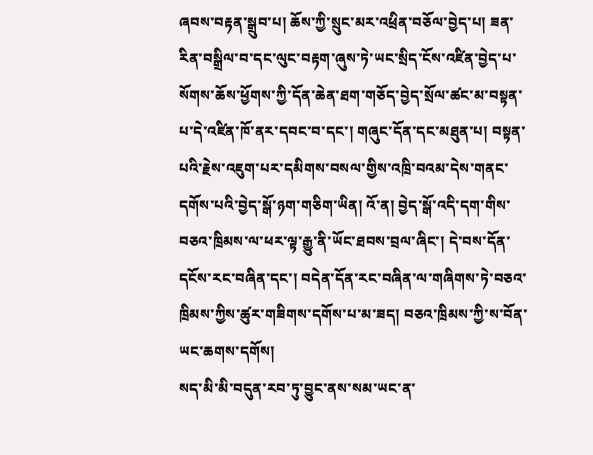ཞབས་བརྟན་སྒྲུབ་པ། ཆོས་ཀྱི་སྲུང་མར་འཕྲིན་བཅོལ་བྱེད་པ། ཟན་རིན་བསྒྲིལ་བ་དང་ལུང་བརྟག་ཞུས་ཏེ་ཡང་སྲིད་ངོས་འཛིན་བྱེད་པ་སོགས་ཆོས་ཕྱོགས་ཀྱི་དོན་ཆེན་ཐག་གཅོད་བྱེད་སྲོལ་ཚང་མ་བསྟན་པ་དེ་འཛིན་ཁོ་ནར་དབང་བ་དང་། གཞུང་དོན་དང་མཐུན་པ། བསྟན་པའི་རྗེས་འཇུག་པར་དམིགས་བསལ་གྱིས་འཁྲི་བའམ་དེས་གནང་དགོས་པའི་བྱེད་སྒོ་ཉག་གཅིག་ཡིན། འོ་ན། བྱེད་སྒོ་འདི་དག་གིས་བཅའ་ཁྲིམས་ལ་ཕར་ལྟ་རྒྱུ་ནི་ཡོང་ཐབས་བྲལ་ཞིང་། དེ་བས་དོན་དངོས་རང་བཞིན་དང་། བདེན་དོན་རང་བཞིན་ལ་གཞིགས་ཏེ་བཅའ་ཁྲིམས་ཀྱིས་ཚུར་གཟིགས་དགོས་པ་མ་ཟད། བཅའ་ཁྲིམས་ཀྱི་ས་བོན་ཡང་ཆགས་དགོས།
སད་མི་མི་བདུན་རབ་ཏུ་བྱུང་ནས་སམ་ཡང་ན་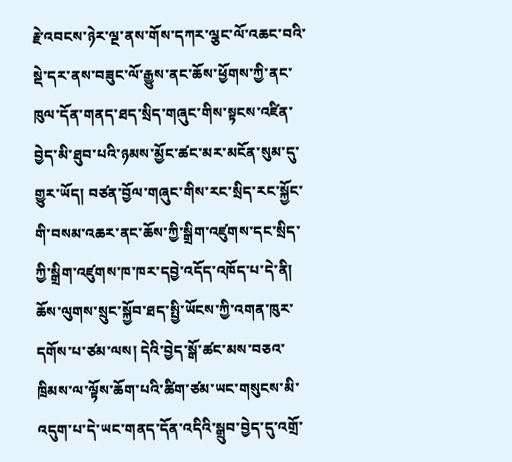རྗེ་འབངས་ཉེར་ལྔ་ནས་གོས་དཀར་ལྕང་ལོ་འཆང་བའི་སྡེ་དར་ནས་བཟུང་ལོ་རྒྱུས་ནང་ཆོས་ཕྱོགས་ཀྱི་ནང་ཁུལ་དོན་གནད་ཐད་སྲིད་གཞུང་གིས་སྟངས་འཛིན་བྱེད་མི་ཐུབ་པའི་ཉམས་མྱོང་ཚང་མར་མངོན་སུམ་དུ་གྱུར་ཡོད། བཙན་བྱོལ་གཞུང་གིས་རང་སྲིད་རང་སྐྱོང་གི་བསམ་འཆར་ནང་ཆོས་ཀྱི་སྒྲིག་འཛུགས་དང་སྲིད་ཀྱི་སྒྲིག་འཛུགས་ཁ་ཁར་དབྱེ་འདོད་འཁོད་པ་དེ་ནི། ཆོས་ལུགས་སྲུང་སྐྱོབ་ཐད་སྤྱི་ཡོངས་ཀྱི་འགན་ཁུར་དགོས་པ་ཙམ་ལས། དེའི་བྱེད་སྒོ་ཚང་མས་བཅའ་ཁྲིམས་ལ་ལྟོས་ཆོག་པའི་ཚིག་ཙམ་ཡང་གསུངས་མི་འདུག་པ་དེ་ཡང་གནད་དོན་འདིའི་སྒྲུབ་བྱེད་དུ་འགྲོ་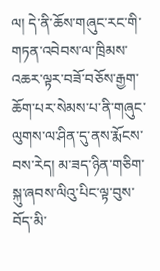ལ། དེ་ནི་ཆོས་གཞུང་རང་གི་གཏན་འབེབས་ལ་ཁྲིམས་འཆར་ལྟར་བཟོ་བཅོས་རྒྱག་ཆོག་པར་སེམས་པ་ནི་གཞུང་ལུགས་ལ་ཤིན་དུ་ནས་རྨོངས་བས་རེད། མ་ཟད་ཉིན་གཅིག་སྐུ་ཞབས་ལིའུ་པིང་ལྟ་བུས་བོད་མི་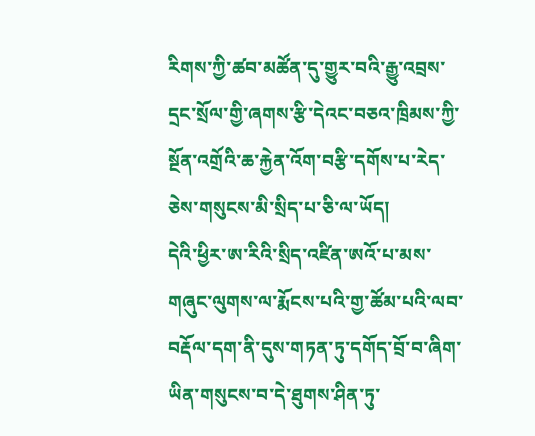རིགས་ཀྱི་ཚབ་མཚོན་དུ་གྱུར་བའི་རྒྱུ་འབྲས་དྲང་སྲོལ་གྱི་ཞགས་རྩི་དེའང་བཅའ་ཁྲིམས་ཀྱི་སྔོན་འགྲོའི་ཆ་རྐྱེན་འོག་བརྩི་དགོས་པ་རེད་ཅེས་གསུངས་མི་སྲིད་པ་ཅི་ལ་ཡོད།
དེའི་ཕྱིར་ཨ་རིའི་སྲིད་འཛིན་ཨའོ་པ་མས་གཞུང་ལུགས་ལ་རྨོངས་པའི་གྱ་ཚོམ་པའི་ལབ་བརྡོལ་དག་ནི་དུས་གཏན་ཏུ་དགོད་བྲོ་བ་ཞིག་ཡིན་གསུངས་བ་དེ་ཐུགས་ཤིན་ཏུ་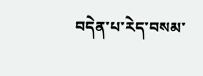བདེན་པ་རེད་བསམ་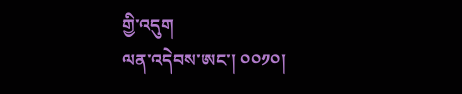གྱི་འདུག
ལན་འདེབས་ཨང་། ༠༠༡༠།